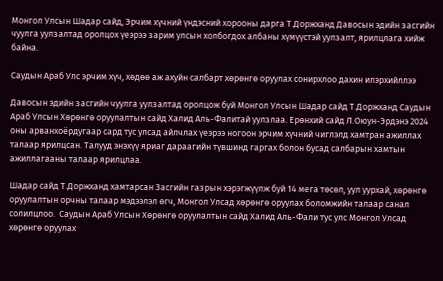Монгол Улсын Шадар сайд, Эрчим хүчний үндэсний хорооны дарга Т.Доржханд Давосын эдийн засгийн чуулга уулзалтад оролцох үеэрээ зарим улсын холбогдох албаны хүмүүстэй уулзалт, ярилцлага хийж байна.

Саудын Араб Улс эрчим хүч, хөдөө аж ахуйн салбарт хөрөнгө оруулах сонирхлоо дахин илэрхийллээ

Давосын эдийн засгийн чуулга уулзалтад оролцож буй Монгол Улсын Шадар сайд Т.Доржханд Саудын Араб Улсын Хөрөнгө оруулалтын сайд Халид Аль-Фалитай уулзлаа. Ерөнхий сайд Л.Оюун-Эрдэнэ 2024 оны арванхоёрдугаар сард тус улсад айлчлах үеэрээ ногоон эрчим хүчний чиглэлд хамтран ажиллах талаар ярилцсан. Талууд энэхүү яриаг дараагийн түвшинд гаргах болон бусад салбарын хамтын ажиллагааны талаар ярилцлаа.

Шадар сайд Т.Доржханд хамтарсан Засгийн газрын хэрэгжүүлж буй 14 мега төсөл, уул уурхай, хөрөнгө оруулалтын орчны талаар мэдээлэл өгч, Монгол Улсад хөрөнгө оруулах боломжийн талаар санал солилцлоо.  Саудын Араб Улсын Хөрөнгө оруулалтын сайд Халид Аль-Фали тус улс Монгол Улсад хөрөнгө оруулах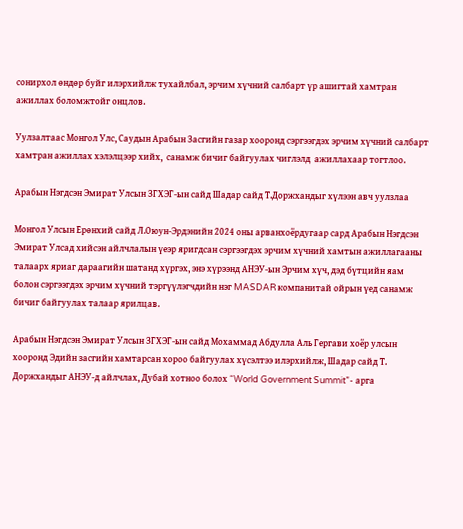сонирхол өндөр буйг илэрхийлж тухайлбал, эрчим хүчний салбарт үр ашигтай хамтран ажиллах боломжтойг онцлов.

Уулзалтаас Монгол Улс, Саудын Арабын Засгийн газар хооронд сэргээгдэх эрчим хүчний салбарт хамтран ажиллах хэлэлцээр хийх,  санамж бичиг байгуулах чиглэлд  ажиллахаар тогтлоо.

Арабын Нэгдсэн Эмират Улсын ЗГХЭГ-ын сайд Шадар сайд Т.Доржхандыг хүлээн авч уулзлаа

Монгол Улсын Ерөнхий сайд Л.Оюун-Эрдэнийн 2024 оны арванхоёрдугаар сард Арабын Нэгдсэн Эмират Улсад хийсэн айлчлалын үеэр яригдсан сэргээгдэх эрчим хүчний хамтын ажиллагааны талаарх яриаг дараагийн шатанд хүргэх, энэ хүрээнд АНЭУ-ын Эрчим хүч, дэд бүтцийн яам болон сэргээгдэх эрчим хүчний тэргүүлэгчдийн нэг MASDAR компанитай ойрын үед санамж бичиг байгуулах талаар ярилцав.

Арабын Нэгдсэн Эмират Улсын ЗГХЭГ-ын сайд Мохаммад Абдулла Аль Гергави хоёр улсын хооронд Эдийн засгийн хамтарсан хороо байгуулах хүсэлтээ илэрхийлж, Шадар сайд Т. Доржхандыг АНЭУ-д айлчлах, Дубай хотноо болох “World Government Summit”- арга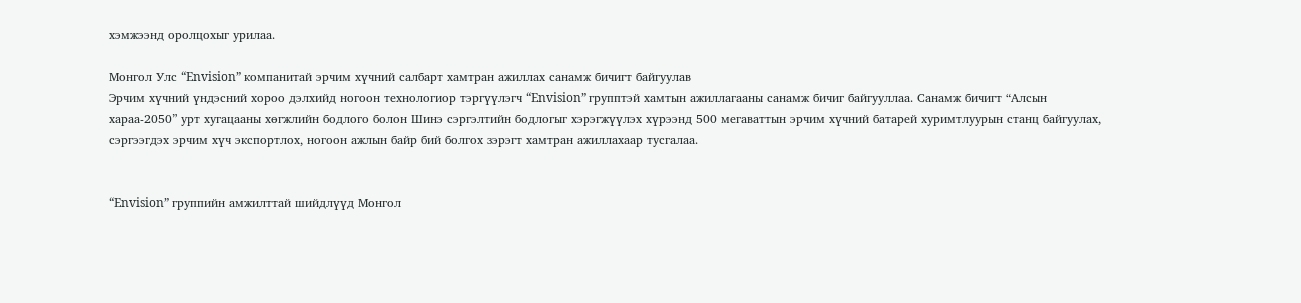хэмжээнд оролцохыг урилаа.

Монгол Улс “Envision” компанитай эрчим хүчний салбарт хамтран ажиллах санамж бичигт байгуулав
Эрчим хүчний үндэсний хороо дэлхийд ногоон технологиор тэргүүлэгч “Envision” групптэй хамтын ажиллагааны санамж бичиг байгууллаа. Санамж бичигт “Алсын хараа-2050” урт хугацааны хөгжлийн бодлого болон Шинэ сэргэлтийн бодлогыг хэрэгжүүлэх хүрээнд 500 мегаваттын эрчим хүчний батарей хуримтлуурын станц байгуулах, сэргээгдэх эрчим хүч экспортлох, ногоон ажлын байр бий болгох зэрэгт хамтран ажиллахаар тусгалаа.


“Envision” группийн амжилттай шийдлүүд Монгол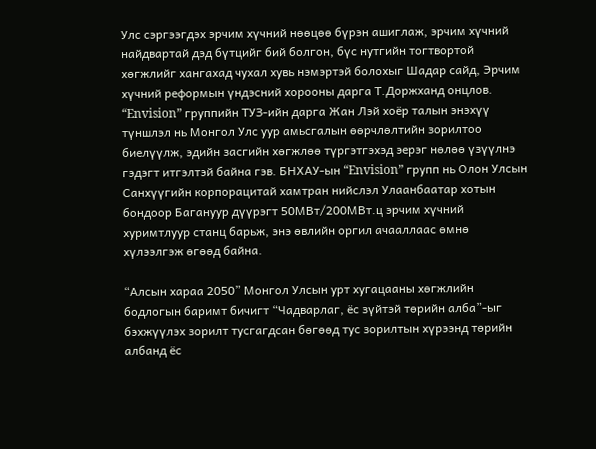Улс сэргээгдэх эрчим хүчний нөөцөө бүрэн ашиглаж, эрчим хүчний найдвартай дэд бүтцийг бий болгон, бүс нутгийн тогтвортой хөгжлийг хангахад чухал хувь нэмэртэй болохыг Шадар сайд, Эрчим хүчний реформын үндэсний хорооны дарга Т.Доржханд онцлов. “Envision” группийн ТУЗ-ийн дарга Жан Лэй хоёр талын энэхүү түншлэл нь Монгол Улс уур амьсгалын өөрчлөлтийн зорилтоо биелүүлж, эдийн засгийн хөгжлөө түргэтгэхэд эерэг нөлөө үзүүлнэ гэдэгт итгэлтэй байна гэв. БНХАУ-ын “Envision” групп нь Олон Улсын Санхүүгийн корпорацитай хамтран нийслэл Улаанбаатар хотын бондоор Багануур дүүрэгт 50МВт/200МВт.ц эрчим хүчний хуримтлуур станц барьж, энэ өвлийн оргил ачааллаас өмнө хүлээлгэж өгөөд байна.

“Алсын хараа 2050” Монгол Улсын урт хугацааны хөгжлийн бодлогын баримт бичигт “Чадварлаг, ёс зүйтэй төрийн алба”-ыг бэхжүүлэх зорилт тусгагдсан бөгөөд тус зорилтын хүрээнд төрийн албанд ёс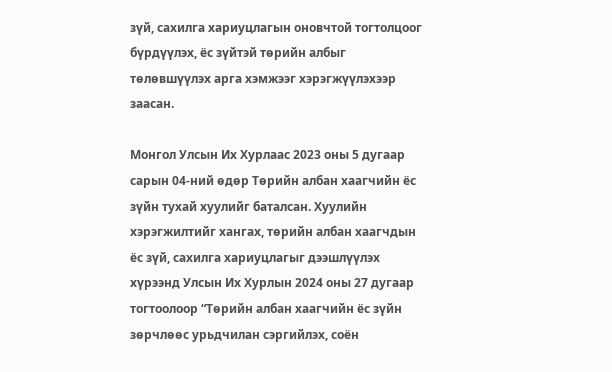зүй, сахилга хариуцлагын оновчтой тогтолцоог бүрдүүлэх, ёс зүйтэй төрийн албыг төлөвшүүлэх арга хэмжээг хэрэгжүүлэхээр заасан.

Монгол Улсын Их Хурлаас 2023 оны 5 дугаар сарын 04-ний өдөр Төрийн албан хаагчийн ёс зүйн тухай хуулийг баталсан. Хуулийн хэрэгжилтийг хангах, төрийн албан хаагчдын ёс зүй, сахилга хариуцлагыг дээшлүүлэх хүрээнд Улсын Их Хурлын 2024 оны 27 дугаар тогтоолоор “Төрийн албан хаагчийн ёс зүйн зөрчлөөс урьдчилан сэргийлэх, соён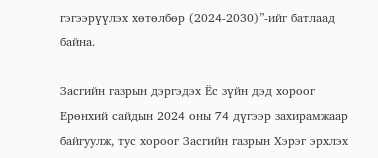гэгээрүүлэх хөтөлбөр (2024-2030)”-ийг батлаад байна.

Засгийн газрын дэргэдэх Ёс зүйн дэд хороог Ерөнхий сайдын 2024 оны 74 дүгээр захирамжаар байгуулж, тус хороог Засгийн газрын Хэрэг эрхлэх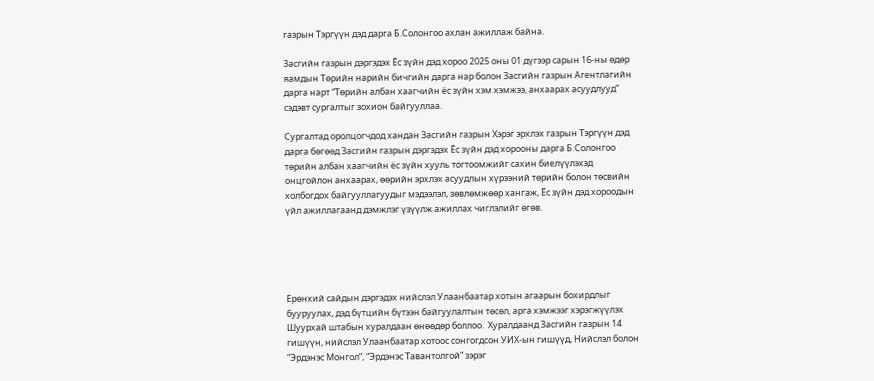газрын Тэргүүн дэд дарга Б.Солонгоо ахлан ажиллаж байна.

Засгийн газрын дэргэдэх Ёс зүйн дэд хороо 2025 оны 01 дүгээр сарын 16-ны өдөр яамдын Төрийн нарийн бичгийн дарга нар болон Засгийн газрын Агентлагийн дарга нарт “Төрийн албан хаагчийн ёс зүйн хэм хэмжээ, анхаарах асуудлууд” сэдэвт сургалтыг зохион байгууллаа.

Сургалтад оролцогчдод хандан Засгийн газрын Хэрэг эрхлэх газрын Тэргүүн дэд дарга бөгөөд Засгийн газрын дэргэдэх Ёс зүйн дэд хорооны дарга Б.Солонгоо төрийн албан хаагчийн ёс зүйн хууль тогтоомжийг сахин биелүүлэхэд онцгойлон анхаарах, өөрийн эрхлэх асуудлын хүрээний төрийн болон төсвийн холбогдох байгууллагуудыг мэдээлэл, зөвлөмжөөр хангаж, Ёс зүйн дэд хороодын үйл ажиллагаанд дэмжлэг үзүүлж ажиллах чиглэлийг өгөв.





Ерөнхий сайдын дэргэдэх нийслэл Улаанбаатар хотын агаарын бохирдлыг бууруулах, дэд бүтцийн бүтээн байгуулалтын төсөл, арга хэмжээг хэрэгжүүлэх Шуурхай штабын хуралдаан өнөөдөр боллоо.  Хуралдаанд Засгийн газрын 14 гишүүн, нийслэл Улаанбаатар хотоос сонгогдсон УИХ-ын гишүүд, Нийслэл болон “Эрдэнэс Монгол”, “Эрдэнэс Тавантолгой” зэрэг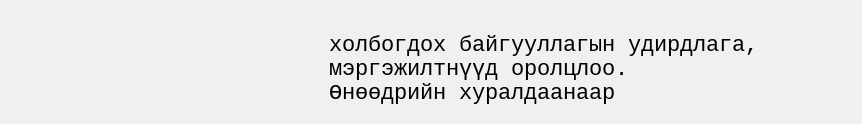холбогдох байгууллагын удирдлага, мэргэжилтнүүд оролцлоо.
Өнөөдрийн хуралдаанаар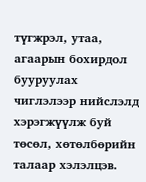түгжрэл, утаа, агаарын бохирдол бууруулах чиглэлээр нийслэлд хэрэгжүүлж буй төсөл, хөтөлбөрийн талаар хэлэлцэв.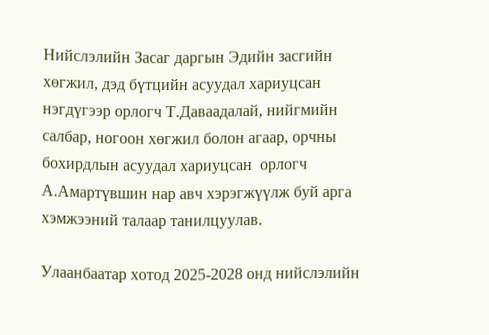Нийслэлийн Засаг даргын Эдийн засгийн хөгжил, дэд бүтцийн асуудал хариуцсан нэгдүгээр орлогч Т.Даваадалай, нийгмийн салбар, ногоон хөгжил болон агаар, орчны бохирдлын асуудал хариуцсан  орлогч А.Амартүвшин нар авч хэрэгжүүлж буй арга хэмжээний талаар танилцуулав.

Улаанбаатар хотод 2025-2028 онд нийслэлийн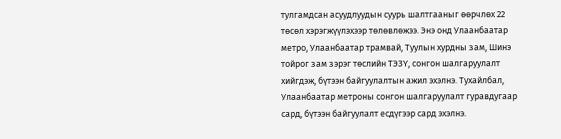тулгамдсан асуудлуудын суурь шалтгааныг өөрчлөх 22 төсөл хэрэгжүүлэхээр төлөвлөжээ. Энэ онд Улаанбаатар метро, Улаанбаатар трамвай, Туулын хурдны зам, Шинэ тойрог зам зэрэг төслийн ТЭЗҮ, сонгон шалгаруулалт хийгдэж, бүтээн байгуулалтын ажил эхэлнэ. Тухайлбал, Улаанбаатар метроны сонгон шалгаруулалт гуравдугаар сард, бүтээн байгуулалт есдүгээр сард эхэлнэ.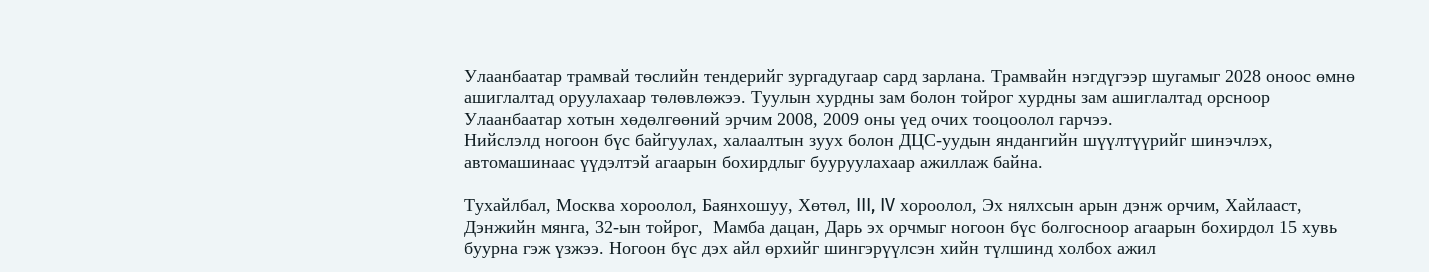Улаанбаатар трамвай төслийн тендерийг зургадугаар сард зарлана. Трамвайн нэгдүгээр шугамыг 2028 оноос өмнө ашиглалтад оруулахаар төлөвлөжээ. Туулын хурдны зам болон тойрог хурдны зам ашиглалтад орсноор Улаанбаатар хотын хөдөлгөөний эрчим 2008, 2009 оны үед очих тооцоолол гарчээ.
Нийслэлд ногоон бүс байгуулах, халаалтын зуух болон ДЦС-уудын яндангийн шүүлтүүрийг шинэчлэх, автомашинаас үүдэлтэй агаарын бохирдлыг бууруулахаар ажиллаж байна.

Тухайлбал, Москва хороолол, Баянхошуу, Хөтөл, III, IV хороолол, Эх нялхсын арын дэнж орчим, Хайлааст, Дэнжийн мянга, 32-ын тойрог,  Мамба дацан, Дарь эх орчмыг ногоон бүс болгосноор агаарын бохирдол 15 хувь буурна гэж үзжээ. Ногоон бүс дэх айл өрхийг шингэрүүлсэн хийн түлшинд холбох ажил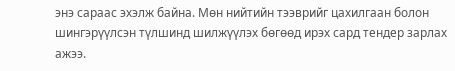энэ сараас эхэлж байна. Мөн нийтийн тээврийг цахилгаан болон шингэрүүлсэн түлшинд шилжүүлэх бөгөөд ирэх сард тендер зарлах ажээ.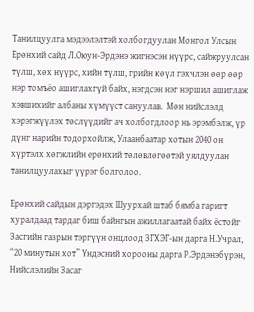Танилцуулга мэдээлэлтэй холбогдуулан Монгол Улсын Ерөнхий сайд Л.Оюун-Эрдэнэ жигнэсэн нүүрс, сайжруулсан түлш, хөх нүүрс, хийн түлш, грийн көүл гэхчлэн өөр өөр нэр томъёо ашиглахгүй байх, нэгдсэн нэг нэршил ашиглаж хэвшихийг албаны хүмүүст сануулав.  Мөн нийслэлд хэрэгжүүлэх төслүүдийг ач холбогдлоор нь эрэмбэлж, үр дүнг нарийн тодорхойлж, Улаанбаатар хотын 2040 он хүртэлх хөгжлийн ерөнхий төлөвлөгөөтэй уялдуулан танилцуулахыг үүрэг болголоо.

Ерөнхий сайдын дэргэдэх Шуурхай штаб бямба гаригт хуралдаад тардаг биш байнгын ажиллагаатай байх ёстойг Засгийн газрын тэргүүн онцлоод ЗГХЭГ-ын дарга Н.Учрал, “20 минутын хот” Үндэсний хорооны дарга Р.Эрдэнэбүрэн, Нийслэлийн Засаг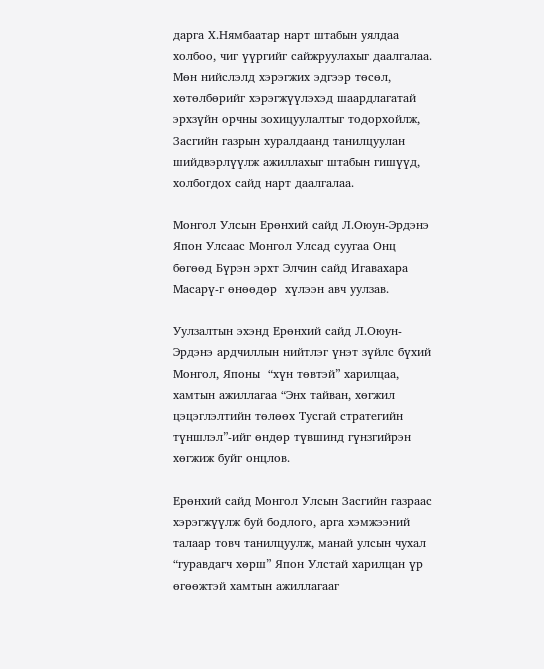дарга Х.Нямбаатар нарт штабын уялдаа холбоо, чиг үүргийг сайжруулахыг даалгалаа. Мөн нийслэлд хэрэгжих эдгээр төсөл, хөтөлбөрийг хэрэгжүүлэхэд шаардлагатай эрхзүйн орчны зохицуулалтыг тодорхойлж, Засгийн газрын хуралдаанд танилцуулан шийдвэрлүүлж ажиллахыг штабын гишүүд, холбогдох сайд нарт даалгалаа.

Монгол Улсын Ерөнхий сайд Л.Оюун-Эрдэнэ Япон Улсаас Монгол Улсад суугаа Онц бөгөөд Бүрэн эрхт Элчин сайд Игавахара Масарү-г өнөөдөр  хүлээн авч уулзав.

Уулзалтын эхэнд Ерөнхий сайд Л.Оюун-Эрдэнэ ардчиллын нийтлэг үнэт зүйлс бүхий Монгол, Японы  “хүн төвтэй” харилцаа, хамтын ажиллагаа “Энх тайван, хөгжил цэцэглэлтийн төлөөх Тусгай стратегийн түншлэл”-ийг өндөр түвшинд гүнзгийрэн хөгжиж буйг онцлов.

Ерөнхий сайд Монгол Улсын Засгийн газраас хэрэгжүүлж буй бодлого, арга хэмжээний талаар товч танилцуулж, манай улсын чухал “гуравдагч хөрш” Япон Улстай харилцан үр өгөөжтэй хамтын ажиллагааг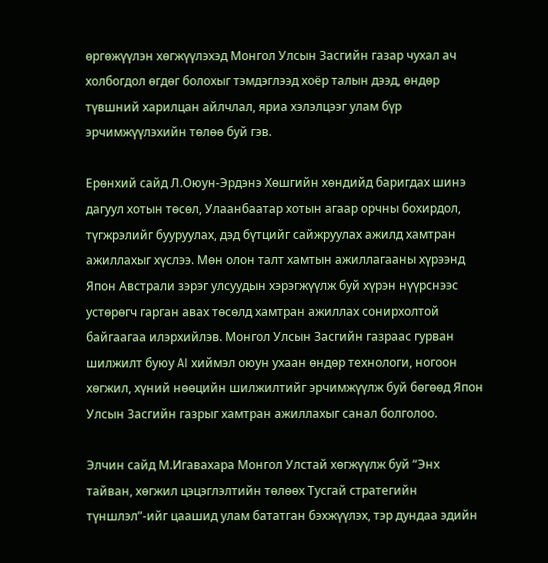өргөжүүлэн хөгжүүлэхэд Монгол Улсын Засгийн газар чухал ач холбогдол өгдөг болохыг тэмдэглээд хоёр талын дээд, өндөр түвшний харилцан айлчлал, яриа хэлэлцээг улам бүр эрчимжүүлэхийн төлөө буй гэв.

Ерөнхий сайд Л.Оюун-Эрдэнэ Хөшгийн хөндийд баригдах шинэ дагуул хотын төсөл, Улаанбаатар хотын агаар орчны бохирдол, түгжрэлийг бууруулах, дэд бүтцийг сайжруулах ажилд хамтран ажиллахыг хүслээ. Мөн олон талт хамтын ажиллагааны хүрээнд Япон Австрали зэрэг улсуудын хэрэгжүүлж буй хүрэн нүүрснээс устөрөгч гарган авах төсөлд хамтран ажиллах сонирхолтой байгаагаа илэрхийлэв. Монгол Улсын Засгийн газраас гурван шилжилт буюу AI хиймэл оюун ухаан өндөр технологи, ногоон хөгжил, хүний нөөцийн шилжилтийг эрчимжүүлж буй бөгөөд Япон Улсын Засгийн газрыг хамтран ажиллахыг санал болголоо.

Элчин сайд М.Игавахара Монгол Улстай хөгжүүлж буй “Энх тайван, хөгжил цэцэглэлтийн төлөөх Тусгай стратегийн түншлэл”-ийг цаашид улам бататган бэхжүүлэх, тэр дундаа эдийн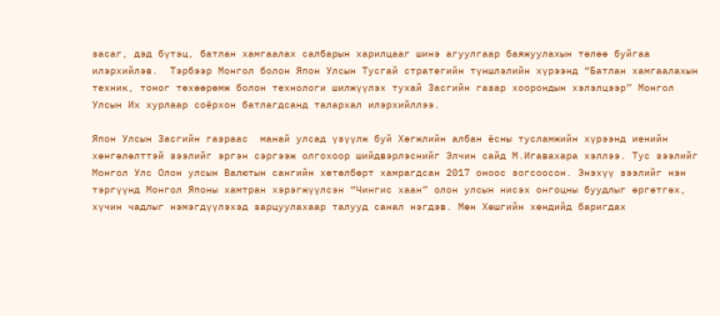засаг, дэд бүтэц, батлан хамгаалах салбарын харилцааг шинэ агуулгаар баяжуулахын төлөө буйгаа илэрхийлэв.  Тэрбээр Монгол болон Япон Улсын Тусгай стратегийн түншлэлийн хүрээнд “Батлан хамгаалахын техник, тоног төхөөрөмж болон технологи шилжүүлэх тухай Засгийн газар хоорондын хэлэлцээр” Монгол Улсын Их хурлаар соёрхон батлагдсанд талархал илэрхийллээ.

Япон Улсын Засгийн газраас  манай улсад үзүүлж буй Хөгжлийн албан ёсны тусламжийн хүрээнд иенийн хөнгөлөлттэй зээлийг эргэн сэргээж олгохоор шийдвэрлэснийг Элчин сайд М.Игавахара хэллээ. Тус зээлийг Монгол Улс Олон улсын Валютын сангийн хөтөлбөрт хамрагдсан 2017 оноос зогсоосон. Энэхүү зээлийг нэн тэргүүнд Монгол Японы хамтран хэрэгжүүлсэн “Чингис хаан” олон улсын нисэх онгоцны буудлыг өргөтгөх, хүчин чадлыг нэмэгдүүлэхэд зарцуулахаар талууд санал нэгдэв. Мөн Хөшгийн хөндийд баригдах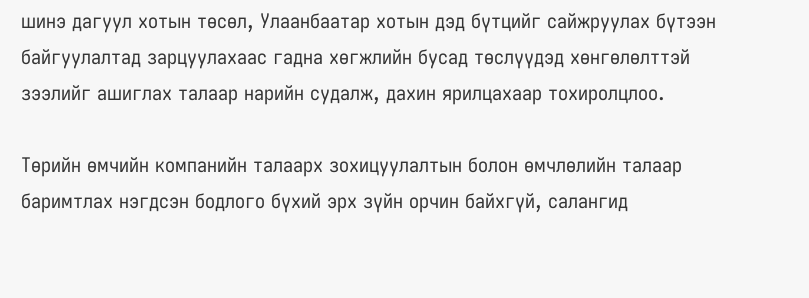шинэ дагуул хотын төсөл, Улаанбаатар хотын дэд бүтцийг сайжруулах бүтээн байгуулалтад зарцуулахаас гадна хөгжлийн бусад төслүүдэд хөнгөлөлттэй зээлийг ашиглах талаар нарийн судалж, дахин ярилцахаар тохиролцлоо.

Төрийн өмчийн компанийн талаарх зохицуулалтын болон өмчлөлийн талаар баримтлах нэгдсэн бодлого бүхий эрх зүйн орчин байхгүй, салангид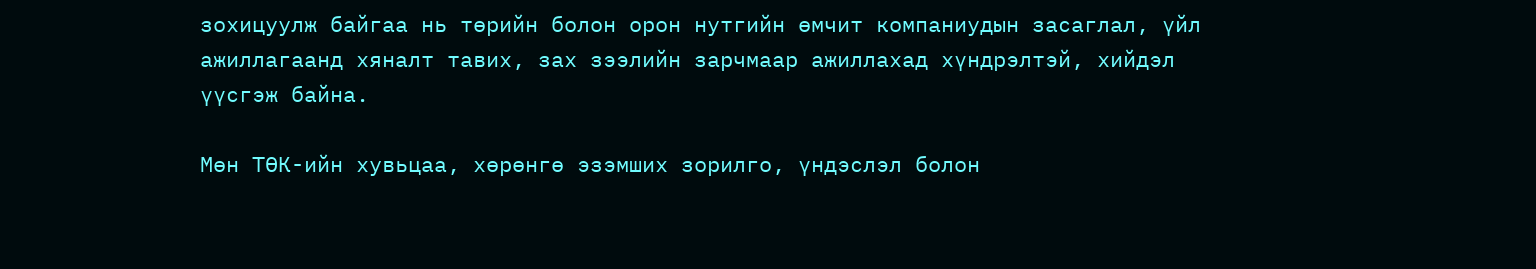зохицуулж байгаа нь төрийн болон орон нутгийн өмчит компаниудын засаглал, үйл ажиллагаанд хяналт тавих, зах зээлийн зарчмаар ажиллахад хүндрэлтэй, хийдэл үүсгэж байна.

Мөн ТӨК-ийн хувьцаа, хөрөнгө эзэмших зорилго, үндэслэл болон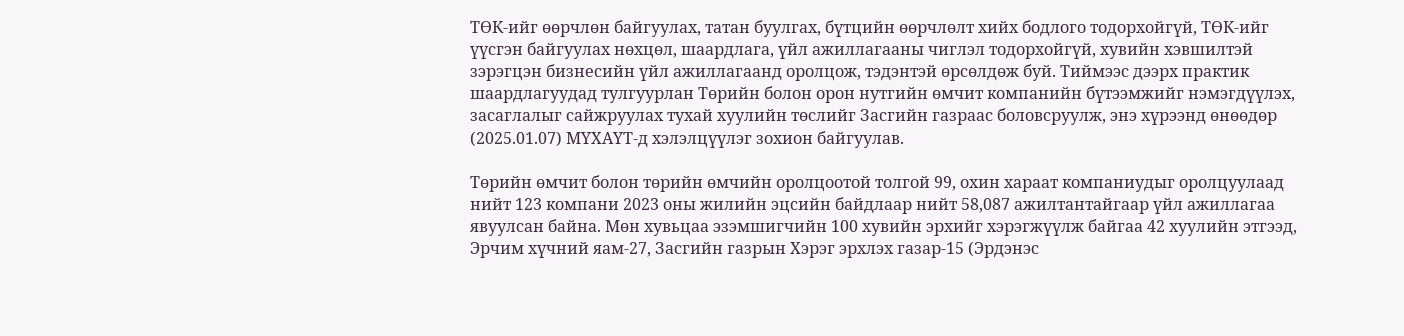ТӨК-ийг өөрчлөн байгуулах, татан буулгах, бүтцийн өөрчлөлт хийх бодлого тодорхойгүй, ТӨК-ийг үүсгэн байгуулах нөхцөл, шаардлага, үйл ажиллагааны чиглэл тодорхойгүй, хувийн хэвшилтэй зэрэгцэн бизнесийн үйл ажиллагаанд оролцож, тэдэнтэй өрсөлдөж буй. Тиймээс дээрх практик шаардлагуудад тулгуурлан Төрийн болон орон нутгийн өмчит компанийн бүтээмжийг нэмэгдүүлэх, засаглалыг сайжруулах тухай хуулийн төслийг Засгийн газраас боловсруулж, энэ хүрээнд өнөөдөр (2025.01.07) МҮХАҮТ-д хэлэлцүүлэг зохион байгуулав.

Төрийн өмчит болон төрийн өмчийн оролцоотой толгой 99, охин хараат компаниудыг оролцуулаад нийт 123 компани 2023 оны жилийн эцсийн байдлаар нийт 58,087 ажилтантайгаар үйл ажиллагаа явуулсан байна. Мөн хувьцаа эзэмшигчийн 100 хувийн эрхийг хэрэгжүүлж байгаа 42 хуулийн этгээд, Эрчим хүчний яам-27, Засгийн газрын Хэрэг эрхлэх газар-15 (Эрдэнэс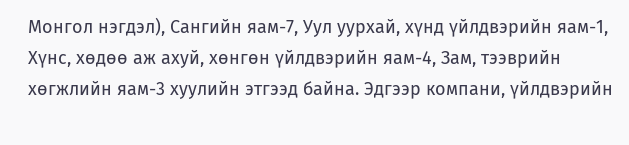Монгол нэгдэл), Сангийн яам-7, Уул уурхай, хүнд үйлдвэрийн яам-1, Хүнс, хөдөө аж ахуй, хөнгөн үйлдвэрийн яам-4, Зам, тээврийн хөгжлийн яам-3 хуулийн этгээд байна. Эдгээр компани, үйлдвэрийн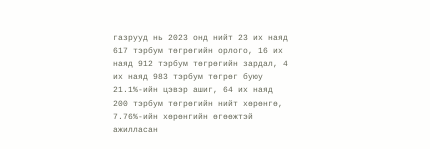газрууд нь 2023 онд нийт 23 их наяд 617 тэрбум төгрөгийн орлого, 16 их наяд 912 тэрбум төгрөгийн зардал, 4 их наяд 983 тэрбум төгрөг буюу 21.1%-ийн цэвэр ашиг, 64 их наяд 200 тэрбум төгрөгийн нийт хөрөнгө, 7.76%-ийн хөрөнгийн өгөөжтэй ажилласан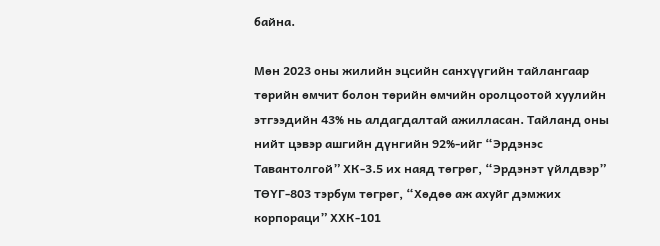байна.

Мөн 2023 оны жилийн эцсийн санхүүгийн тайлангаар төрийн өмчит болон төрийн өмчийн оролцоотой хуулийн этгээдийн 43% нь алдагдалтай ажилласан. Тайланд оны нийт цэвэр ашгийн дүнгийн 92%-ийг “Эрдэнэс Тавантолгой” ХК-3.5 их наяд төгрөг, “Эрдэнэт үйлдвэр” ТӨҮГ-803 тэрбум төгрөг, “Хөдөө аж ахуйг дэмжих корпораци” ХХК-101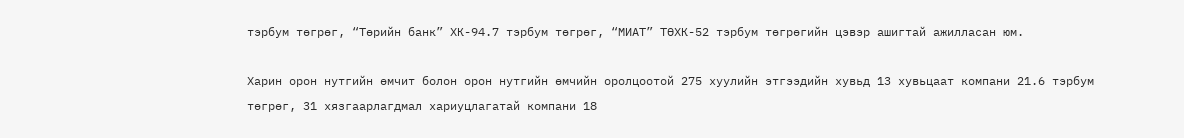тэрбум төгрөг, “Төрийн банк” ХК-94.7 тэрбум төгрөг, “МИАТ” ТӨХК-52 тэрбум төгрөгийн цэвэр ашигтай ажилласан юм.

Харин орон нутгийн өмчит болон орон нутгийн өмчийн оролцоотой 275 хуулийн этгээдийн хувьд 13 хувьцаат компани 21.6 тэрбум төгрөг, 31 хязгаарлагдмал хариуцлагатай компани 18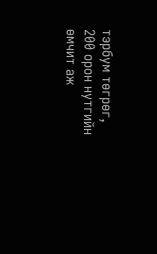тэрбум төгрөг, 200 орон нутгийн өмчит аж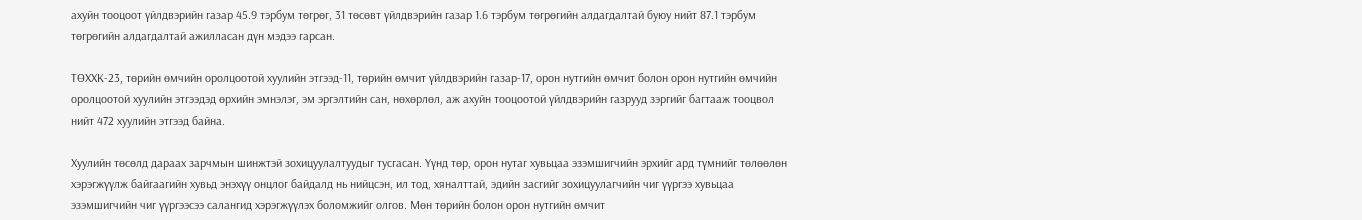ахуйн тооцоот үйлдвэрийн газар 45.9 тэрбум төгрөг, 31 төсөвт үйлдвэрийн газар 1.6 тэрбум төгрөгийн алдагдалтай буюу нийт 87.1 тэрбум төгрөгийн алдагдалтай ажилласан дүн мэдээ гарсан.

ТӨХХК-23, төрийн өмчийн оролцоотой хуулийн этгээд-11, төрийн өмчит үйлдвэрийн газар-17, орон нутгийн өмчит болон орон нутгийн өмчийн оролцоотой хуулийн этгээдэд өрхийн эмнэлэг, эм эргэлтийн сан, нөхөрлөл, аж ахуйн тооцоотой үйлдвэрийн газрууд зэргийг багтааж тооцвол нийт 472 хуулийн этгээд байна.

Хуулийн төсөлд дараах зарчмын шинжтэй зохицуулалтуудыг тусгасан. Үүнд төр, орон нутаг хувьцаа эзэмшигчийн эрхийг ард түмнийг төлөөлөн хэрэгжүүлж байгаагийн хувьд энэхүү онцлог байдалд нь нийцсэн, ил тод, хяналттай, эдийн засгийг зохицуулагчийн чиг үүргээ хувьцаа эзэмшигчийн чиг үүргээсээ салангид хэрэгжүүлэх боломжийг олгов. Мөн төрийн болон орон нутгийн өмчит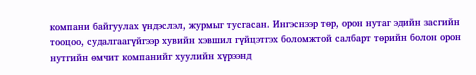компани байгуулах үндэслэл, журмыг тусгасан. Ингэснээр төр, орон нутаг эдийн засгийн тооцоо, судалгаагүйгээр хувийн хэвшил гүйцэтгэх боломжтой салбарт төрийн болон орон нутгийн өмчит компанийг хуулийн хүрээнд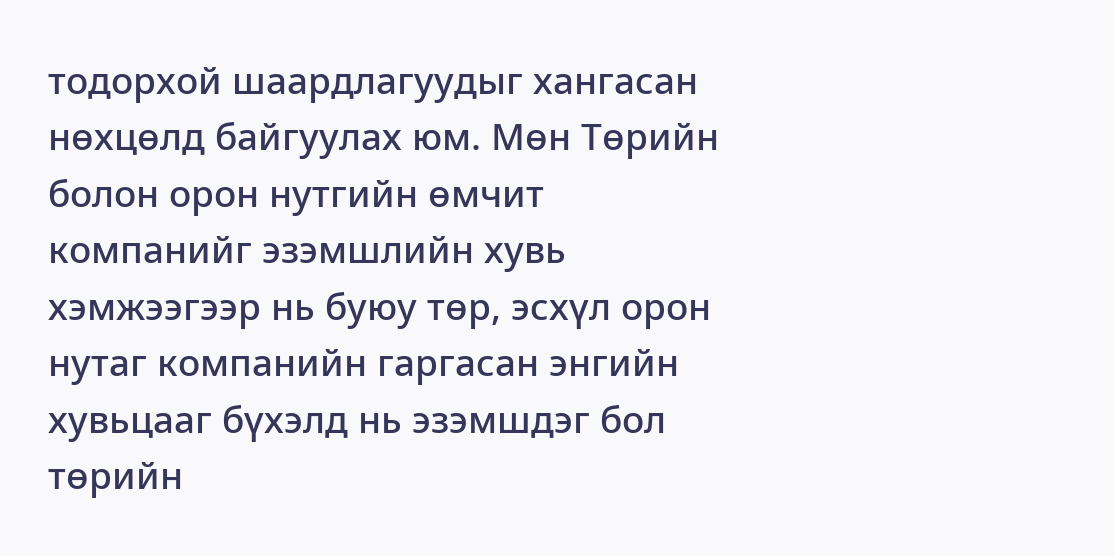тодорхой шаардлагуудыг хангасан нөхцөлд байгуулах юм. Мөн Төрийн болон орон нутгийн өмчит компанийг эзэмшлийн хувь хэмжээгээр нь буюу төр, эсхүл орон нутаг компанийн гаргасан энгийн хувьцааг бүхэлд нь эзэмшдэг бол төрийн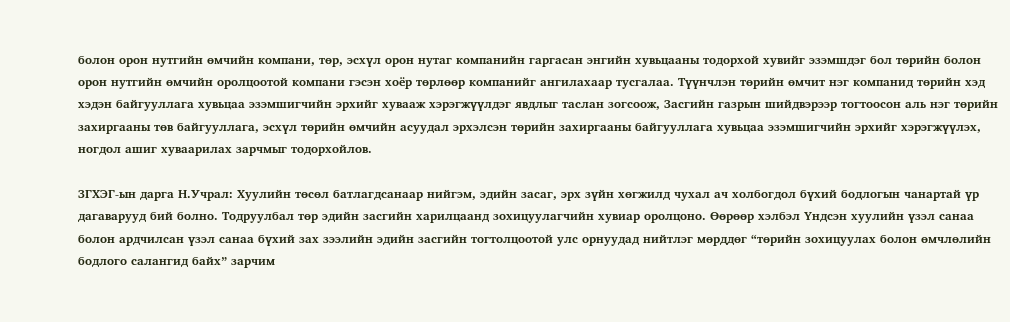болон орон нутгийн өмчийн компани, төр, эсхүл орон нутаг компанийн гаргасан энгийн хувьцааны тодорхой хувийг эзэмшдэг бол төрийн болон орон нутгийн өмчийн оролцоотой компани гэсэн хоёр төрлөөр компанийг ангилахаар тусгалаа. Түүнчлэн төрийн өмчит нэг компанид төрийн хэд хэдэн байгууллага хувьцаа эзэмшигчийн эрхийг хувааж хэрэгжүүлдэг явдлыг таслан зогсоож, Засгийн газрын шийдвэрээр тогтоосон аль нэг төрийн захиргааны төв байгууллага, эсхүл төрийн өмчийн асуудал эрхэлсэн төрийн захиргааны байгууллага хувьцаа эзэмшигчийн эрхийг хэрэгжүүлэх, ногдол ашиг хуваарилах зарчмыг тодорхойлов.

ЗГХЭГ-ын дарга Н.Учрал: Хуулийн төсөл батлагдсанаар нийгэм, эдийн засаг, эрх зүйн хөгжилд чухал ач холбогдол бүхий бодлогын чанартай үр дагаварууд бий болно. Тодруулбал төр эдийн засгийн харилцаанд зохицуулагчийн хувиар оролцоно. Өөрөөр хэлбэл Үндсэн хуулийн үзэл санаа болон ардчилсан үзэл санаа бүхий зах зээлийн эдийн засгийн тогтолцоотой улс орнуудад нийтлэг мөрддөг “төрийн зохицуулах болон өмчлөлийн бодлого салангид байх” зарчим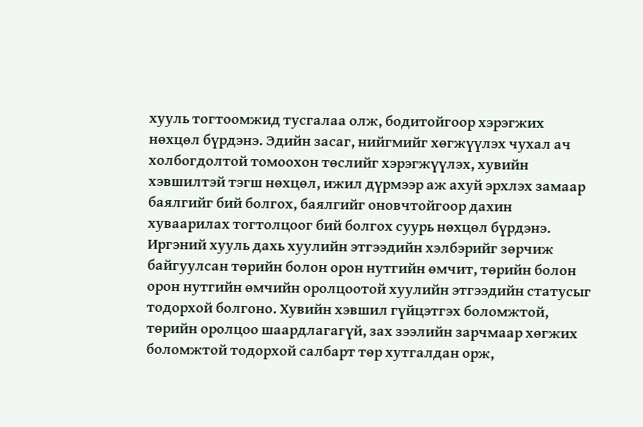хууль тогтоомжид тусгалаа олж, бодитойгоор хэрэгжих нөхцөл бүрдэнэ. Эдийн засаг, нийгмийг хөгжүүлэх чухал ач холбогдолтой томоохон төслийг хэрэгжүүлэх, хувийн хэвшилтэй тэгш нөхцөл, ижил дүрмээр аж ахуй эрхлэх замаар баялгийг бий болгох, баялгийг оновчтойгоор дахин хуваарилах тогтолцоог бий болгох суурь нөхцөл бүрдэнэ. Иргэний хууль дахь хуулийн этгээдийн хэлбэрийг зөрчиж байгуулсан төрийн болон орон нутгийн өмчит, төрийн болон орон нутгийн өмчийн оролцоотой хуулийн этгээдийн статусыг тодорхой болгоно. Хувийн хэвшил гүйцэтгэх боломжтой, төрийн оролцоо шаардлагагүй, зах зээлийн зарчмаар хөгжих боломжтой тодорхой салбарт төр хутгалдан орж,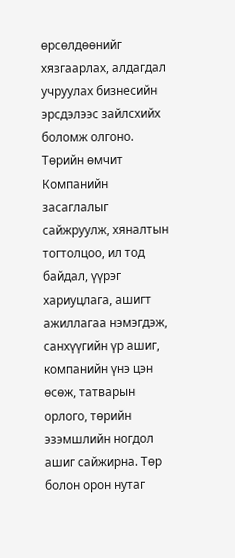өрсөлдөөнийг хязгаарлах, алдагдал учруулах бизнесийн эрсдэлээс зайлсхийх боломж олгоно. Төрийн өмчит Компанийн засаглалыг сайжруулж, хяналтын тогтолцоо, ил тод байдал, үүрэг хариуцлага, ашигт ажиллагаа нэмэгдэж, санхүүгийн үр ашиг, компанийн үнэ цэн өсөж, татварын орлого, төрийн эзэмшлийн ногдол ашиг сайжирна. Төр болон орон нутаг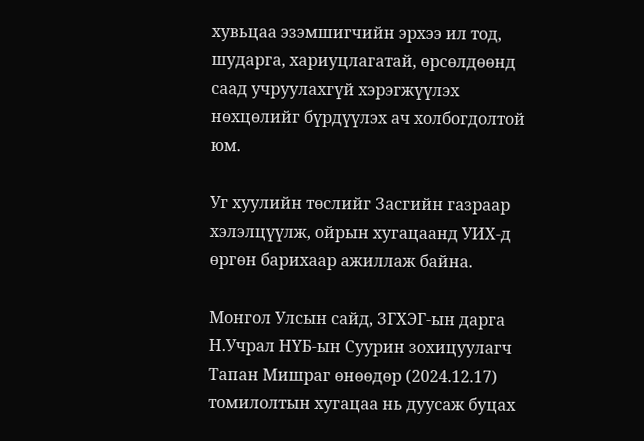хувьцаа эзэмшигчийн эрхээ ил тод, шударга, хариуцлагатай, өрсөлдөөнд саад учруулахгүй хэрэгжүүлэх нөхцөлийг бүрдүүлэх ач холбогдолтой юм.

Уг хуулийн төслийг Засгийн газраар хэлэлцүүлж, ойрын хугацаанд УИХ-д өргөн барихаар ажиллаж байна.

Монгол Улсын сайд, ЗГХЭГ-ын дарга Н.Учрал НҮБ-ын Суурин зохицуулагч Тапан Мишраг өнөөдөр (2024.12.17) томилолтын хугацаа нь дуусаж буцах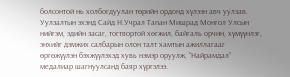болсонтой нь холбогдуулан төрийн ордонд хүлээн авч уулзав.
Уулзалтын эхэнд Сайд Н.Учрал Тапан Мишрад Монгол Улсын нийгэм, эдийн засаг, тогтвортой хөгжил, байгаль орчин, хүмүүнлэг, энхийг дэмжих салбарын олон талт хамтын ажиллагааг өргөжүүлэн бэхжүүлэхэд хувь нэмэр оруулж, “Найрамдал” медалиар шагнуулсанд баяр хүргэлээ.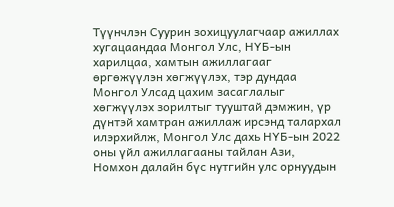Түүнчлэн Суурин зохицуулагчаар ажиллах хугацаандаа Монгол Улс, НҮБ-ын харилцаа, хамтын ажиллагааг өргөжүүлэн хөгжүүлэх, тэр дундаа Монгол Улсад цахим засаглалыг хөгжүүлэх зорилтыг тууштай дэмжин, үр дүнтэй хамтран ажиллаж ирсэнд талархал илэрхийлж, Монгол Улс дахь НҮБ-ын 2022 оны үйл ажиллагааны тайлан Ази, Номхон далайн бүс нутгийн улс орнуудын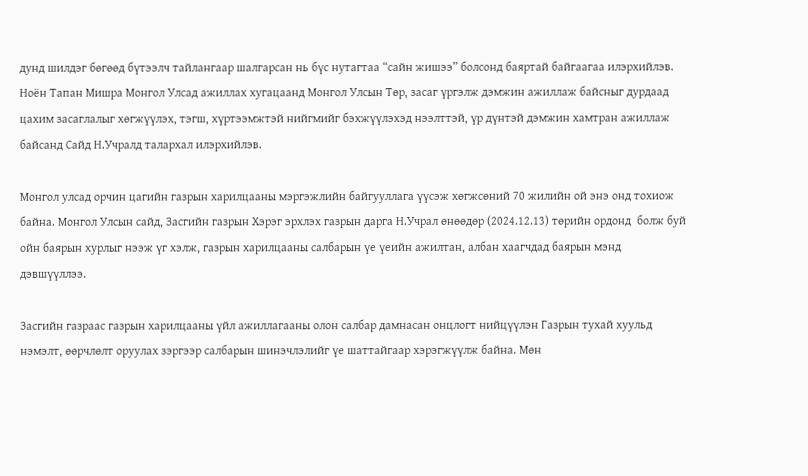дунд шилдэг бөгөөд бүтээлч тайлангаар шалгарсан нь бүс нутагтаа “сайн жишээ” болсонд баяртай байгаагаа илэрхийлэв.
Ноён Тапан Мишра Монгол Улсад ажиллах хугацаанд Монгол Улсын Төр, засаг үргэлж дэмжин ажиллаж байсныг дурдаад цахим засаглалыг хөгжүүлэх, тэгш, хүртээмжтэй нийгмийг бэхжүүлэхэд нээлттэй, үр дүнтэй дэмжин хамтран ажиллаж байсанд Сайд Н.Учралд талархал илэрхийлэв.

Монгол улсад орчин цагийн газрын харилцааны мэргэжлийн байгууллага үүсэж хөгжсөний 70 жилийн ой энэ онд тохиож байна. Монгол Улсын сайд, Засгийн газрын Хэрэг эрхлэх газрын дарга Н.Учрал өнөөдөр (2024.12.13) төрийн ордонд  болж буй ойн баярын хурлыг нээж үг хэлж, газрын харилцааны салбарын үе үеийн ажилтан, албан хаагчдад баярын мэнд дэвшүүллээ.

Засгийн газраас газрын харилцааны үйл ажиллагааны олон салбар дамнасан онцлогт нийцүүлэн Газрын тухай хуульд нэмэлт, өөрчлөлт оруулах зэргээр салбарын шинэчлэлийг үе шаттайгаар хэрэгжүүлж байна. Мөн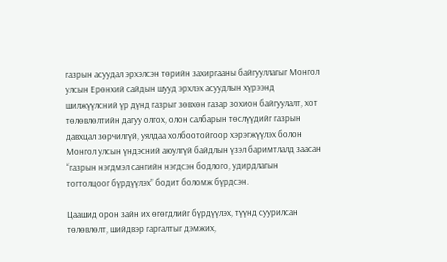газрын асуудал эрхэлсэн төрийн захиргааны байгууллагыг Монгол улсын Ерөнхий сайдын шууд эрхлэх асуудлын хүрээнд шилжүүлсний үр дүнд газрыг зөвхөн газар зохион байгуулалт, хот төлөвлөлтийн дагуу олгох, олон салбарын төслүүдийг газрын давхцал зөрчилгүй, уялдаа холбоотойгоор хэрэгжүүлэх болон Монгол улсын үндэсний аюулгүй байдлын үзэл баримтлалд заасан “газрын нэгдмэл сангийн нэгдсэн бодлого, удирдлагын тогтолцоог бүрдүүлэх” бодит боломж бүрдсэн.

Цаашид орон зайн их өгөгдлийг бүрдүүлэх, түүнд суурилсан төлөвлөлт, шийдвэр гаргалтыг дэмжих,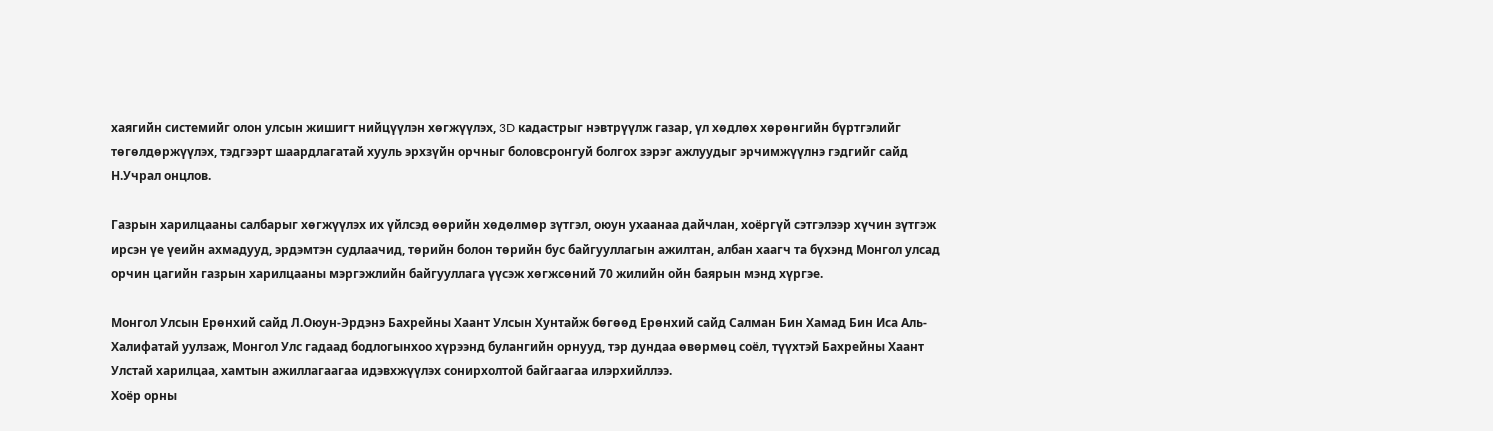хаягийн системийг олон улсын жишигт нийцүүлэн хөгжүүлэх, 3D кадастрыг нэвтрүүлж газар, үл хөдлөх хөрөнгийн бүртгэлийг төгөлдөржүүлэх, тэдгээрт шаардлагатай хууль эрхзүйн орчныг боловсронгуй болгох зэрэг ажлуудыг эрчимжүүлнэ гэдгийг сайд Н.Учрал онцлов.

Газрын харилцааны салбарыг хөгжүүлэх их үйлсэд өөрийн хөдөлмөр зүтгэл, оюун ухаанаа дайчлан, хоёргүй сэтгэлээр хүчин зүтгэж ирсэн үе үеийн ахмадууд, эрдэмтэн судлаачид, төрийн болон төрийн бус байгууллагын ажилтан, албан хаагч та бүхэнд Монгол улсад орчин цагийн газрын харилцааны мэргэжлийн байгууллага үүсэж хөгжсөний 70 жилийн ойн баярын мэнд хүргэе.

Монгол Улсын Ерөнхий сайд Л.Оюун-Эрдэнэ Бахрейны Хаант Улсын Хунтайж бөгөөд Ерөнхий сайд Салман Бин Хамад Бин Иса Аль-Халифатай уулзаж, Монгол Улс гадаад бодлогынхоо хүрээнд булангийн орнууд, тэр дундаа өвөрмөц соёл, түүхтэй Бахрейны Хаант Улстай харилцаа, хамтын ажиллагаагаа идэвхжүүлэх сонирхолтой байгаагаа илэрхийллээ.
Хоёр орны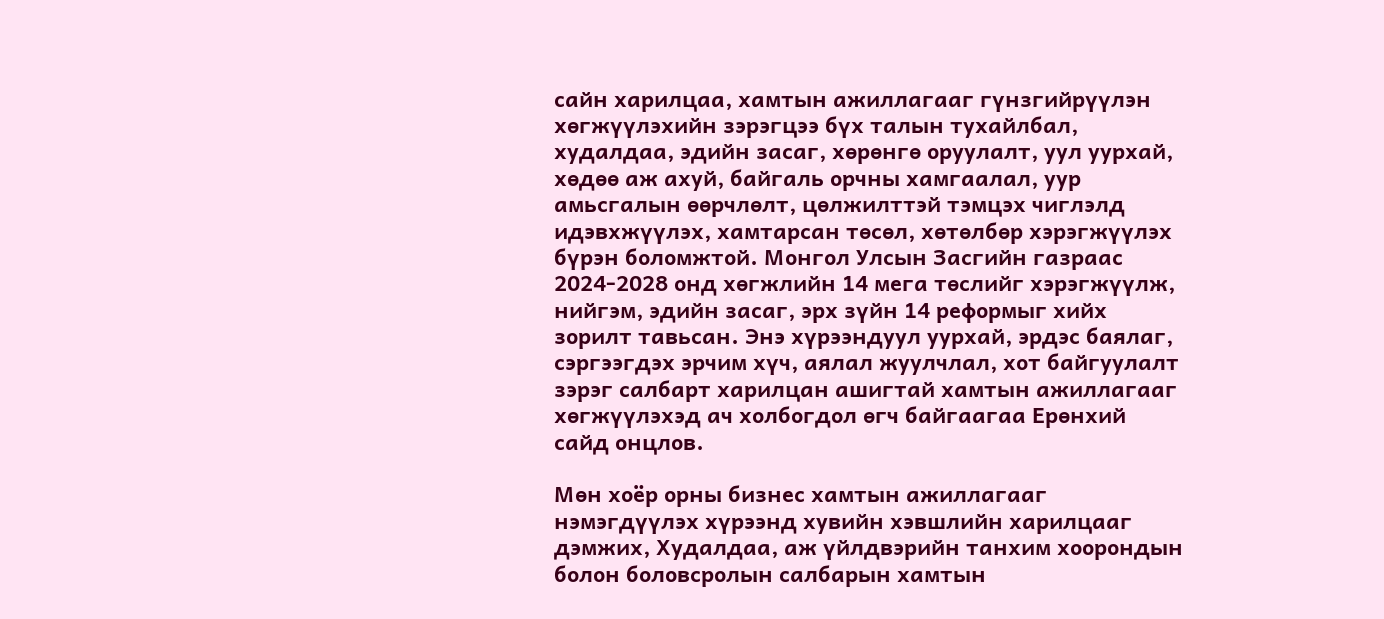сайн харилцаа, хамтын ажиллагааг гүнзгийрүүлэн хөгжүүлэхийн зэрэгцээ бүх талын тухайлбал, худалдаа, эдийн засаг, хөрөнгө оруулалт, уул уурхай, хөдөө аж ахуй, байгаль орчны хамгаалал, уур амьсгалын өөрчлөлт, цөлжилттэй тэмцэх чиглэлд идэвхжүүлэх, хамтарсан төсөл, хөтөлбөр хэрэгжүүлэх бүрэн боломжтой. Монгол Улсын Засгийн газраас 2024-2028 онд хөгжлийн 14 мега төслийг хэрэгжүүлж, нийгэм, эдийн засаг, эрх зүйн 14 реформыг хийх зорилт тавьсан. Энэ хүрээндуул уурхай, эрдэс баялаг, сэргээгдэх эрчим хүч, аялал жуулчлал, хот байгуулалт зэрэг салбарт харилцан ашигтай хамтын ажиллагааг хөгжүүлэхэд ач холбогдол өгч байгаагаа Ерөнхий сайд онцлов.

Мөн хоёр орны бизнес хамтын ажиллагааг нэмэгдүүлэх хүрээнд хувийн хэвшлийн харилцааг дэмжих, Худалдаа, аж үйлдвэрийн танхим хоорондын болон боловсролын салбарын хамтын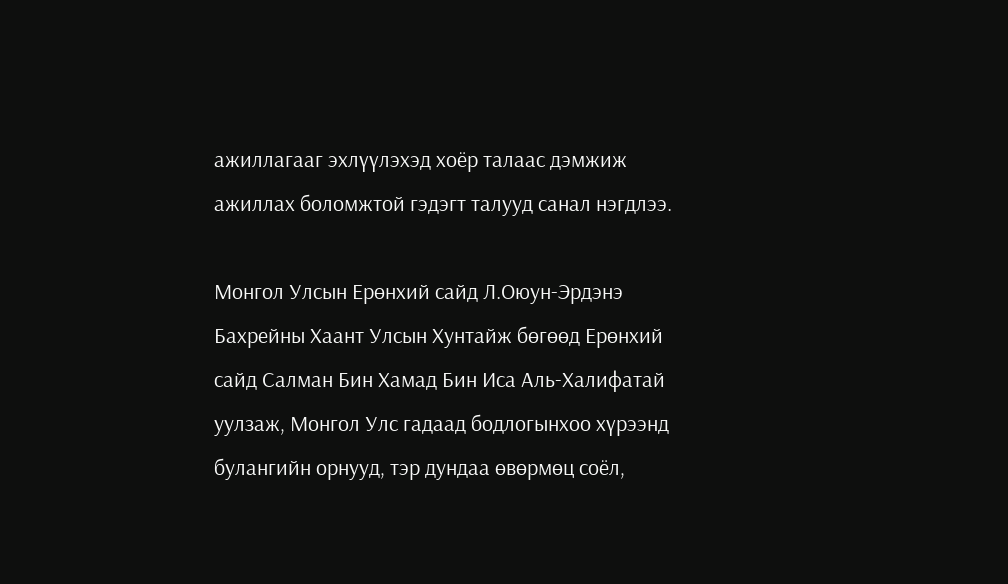ажиллагааг эхлүүлэхэд хоёр талаас дэмжиж ажиллах боломжтой гэдэгт талууд санал нэгдлээ.

Монгол Улсын Ерөнхий сайд Л.Оюун-Эрдэнэ Бахрейны Хаант Улсын Хунтайж бөгөөд Ерөнхий сайд Салман Бин Хамад Бин Иса Аль-Халифатай уулзаж, Монгол Улс гадаад бодлогынхоо хүрээнд булангийн орнууд, тэр дундаа өвөрмөц соёл,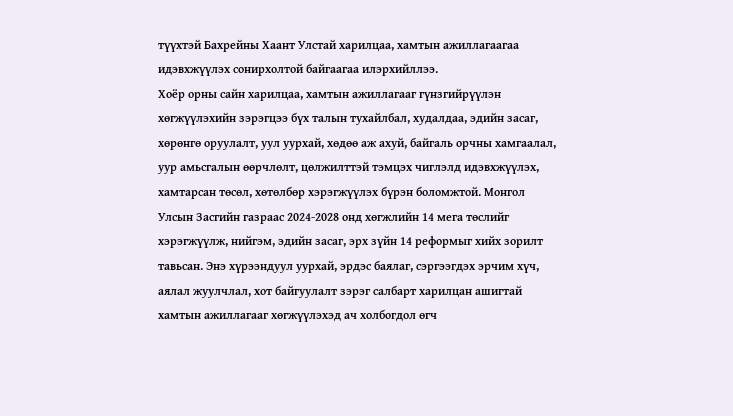түүхтэй Бахрейны Хаант Улстай харилцаа, хамтын ажиллагаагаа идэвхжүүлэх сонирхолтой байгаагаа илэрхийллээ.
Хоёр орны сайн харилцаа, хамтын ажиллагааг гүнзгийрүүлэн хөгжүүлэхийн зэрэгцээ бүх талын тухайлбал, худалдаа, эдийн засаг, хөрөнгө оруулалт, уул уурхай, хөдөө аж ахуй, байгаль орчны хамгаалал, уур амьсгалын өөрчлөлт, цөлжилттэй тэмцэх чиглэлд идэвхжүүлэх, хамтарсан төсөл, хөтөлбөр хэрэгжүүлэх бүрэн боломжтой. Монгол Улсын Засгийн газраас 2024-2028 онд хөгжлийн 14 мега төслийг хэрэгжүүлж, нийгэм, эдийн засаг, эрх зүйн 14 реформыг хийх зорилт тавьсан. Энэ хүрээндуул уурхай, эрдэс баялаг, сэргээгдэх эрчим хүч, аялал жуулчлал, хот байгуулалт зэрэг салбарт харилцан ашигтай хамтын ажиллагааг хөгжүүлэхэд ач холбогдол өгч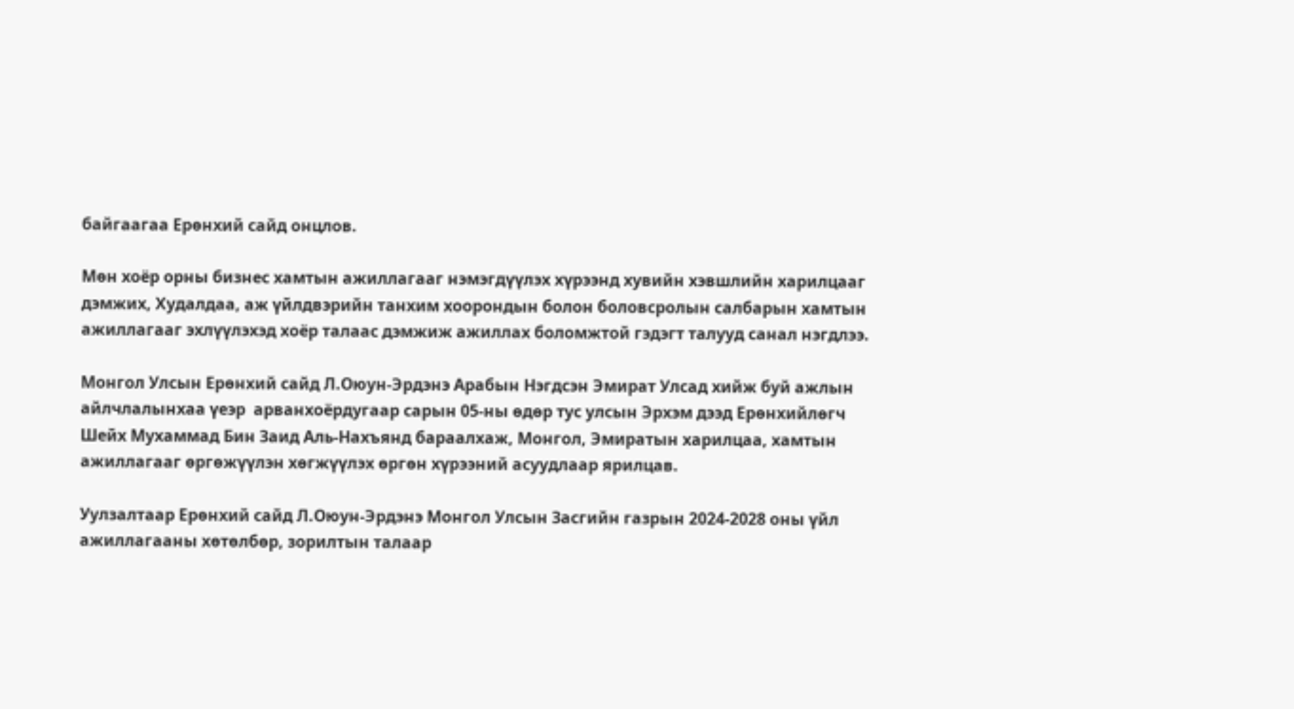байгаагаа Ерөнхий сайд онцлов.

Мөн хоёр орны бизнес хамтын ажиллагааг нэмэгдүүлэх хүрээнд хувийн хэвшлийн харилцааг дэмжих, Худалдаа, аж үйлдвэрийн танхим хоорондын болон боловсролын салбарын хамтын ажиллагааг эхлүүлэхэд хоёр талаас дэмжиж ажиллах боломжтой гэдэгт талууд санал нэгдлээ.

Монгол Улсын Ерөнхий сайд Л.Оюун-Эрдэнэ Арабын Нэгдсэн Эмират Улсад хийж буй ажлын айлчлалынхаа үеэр  арванхоёрдугаар сарын 05-ны өдөр тус улсын Эрхэм дээд Ерөнхийлөгч Шейх Мухаммад Бин Заид Аль-Нахъянд бараалхаж, Монгол, Эмиратын харилцаа, хамтын ажиллагааг өргөжүүлэн хөгжүүлэх өргөн хүрээний асуудлаар ярилцав.

Уулзалтаар Ерөнхий сайд Л.Оюун-Эрдэнэ Монгол Улсын Засгийн газрын 2024-2028 оны үйл ажиллагааны хөтөлбөр, зорилтын талаар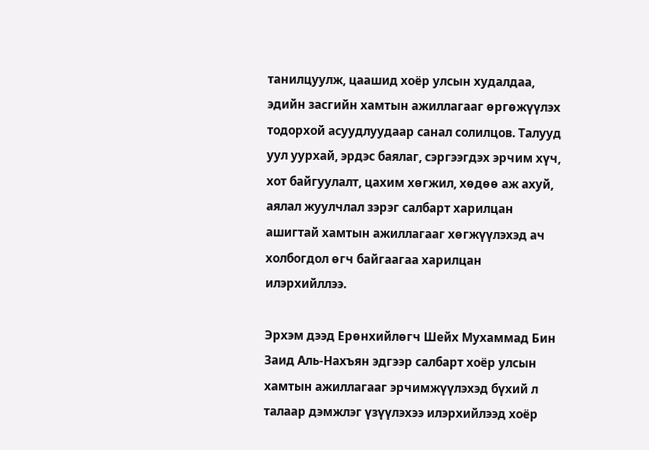танилцуулж, цаашид хоёр улсын худалдаа, эдийн засгийн хамтын ажиллагааг өргөжүүлэх тодорхой асуудлуудаар санал солилцов. Талууд уул уурхай, эрдэс баялаг, сэргээгдэх эрчим хүч, хот байгуулалт, цахим хөгжил, хөдөө аж ахуй, аялал жуулчлал зэрэг салбарт харилцан ашигтай хамтын ажиллагааг хөгжүүлэхэд ач холбогдол өгч байгаагаа харилцан илэрхийллээ.

Эрхэм дээд Ерөнхийлөгч Шейх Мухаммад Бин Заид Аль-Нахъян эдгээр салбарт хоёр улсын хамтын ажиллагааг эрчимжүүлэхэд бүхий л талаар дэмжлэг үзүүлэхээ илэрхийлээд хоёр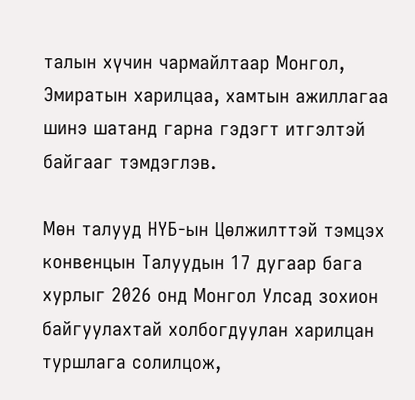талын хүчин чармайлтаар Монгол, Эмиратын харилцаа, хамтын ажиллагаа шинэ шатанд гарна гэдэгт итгэлтэй байгааг тэмдэглэв.

Мөн талууд НҮБ-ын Цөлжилттэй тэмцэх конвенцын Талуудын 17 дугаар бага хурлыг 2026 онд Монгол Улсад зохион байгуулахтай холбогдуулан харилцан туршлага солилцож,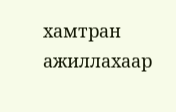хамтран ажиллахаар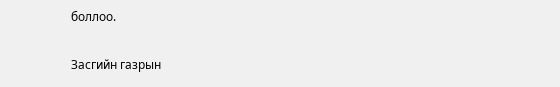боллоо.

Засгийн газрын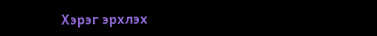Хэрэг эрхлэх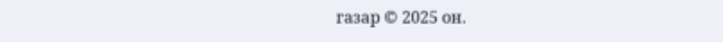газар © 2025 он.